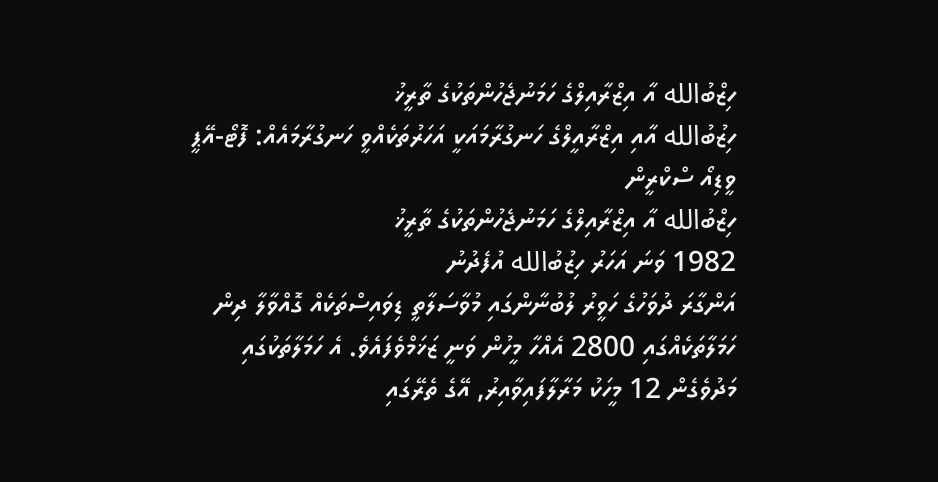ހިޒްބުالله އާ އިޒްރާއިލްގެ ހަމަނުޖެހުންތަކުގެ ތާރީޚު
ހިޒުބުالله އާއި އިޒްރާއީލްގެ ހަނގުރާމައަކީ އަހަރުތަކެއްވީ ހަނގުރާމައެއް: ފޮޓޯ-އޭޕީ ވީޑިއޯ ސްކްރީން
ހިޒްބުالله އާ އިޒްރާއިލްގެ ހަމަނުޖެހުންތަކުގެ ތާރީޚު
1982 ވަނަ އަހަރު ހިޒުބުالله އުފެދުނު
އަންގާރަ ދުވަހުގެ ހަވީރު ލުބުނާންގައި މުވާސަލާތީ ޑިވައިސްތަކެއް ގޮއްވާލާ ދިން ހަމަލާތަކެއްގައި 2800 އެއްހާ މީހުން ވަނީ ޒަޚަމްވެފައެވެ. އެ ހަމަލާތަކުގައި މަދުވެގެން 12 މީހަކު މަރާލާފައިވާއިރު, އޭގެ ތެރޭގައި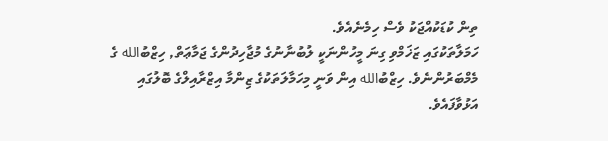ތިން ކުޑަކުއްޖަކު ވެސް ހިމެނެއެވެ.
ހަމަލާތަކުގައި ޒަޚަމްވި ގިނަ މީހުންނަކީ ލުބުނާނުގެ މުޖާހިދުންގެ ޖަމާޢަތް, ހިޒްބުالله ގެ މެމްބަރުންނެވެ. ހިޒްބުالله އިން ވަނީ މިހަމާލަތަކުގެ ޒިންމާ އިޒްރާއިލްގެ ބޮލުގައި އަޅުވާފައެވެ.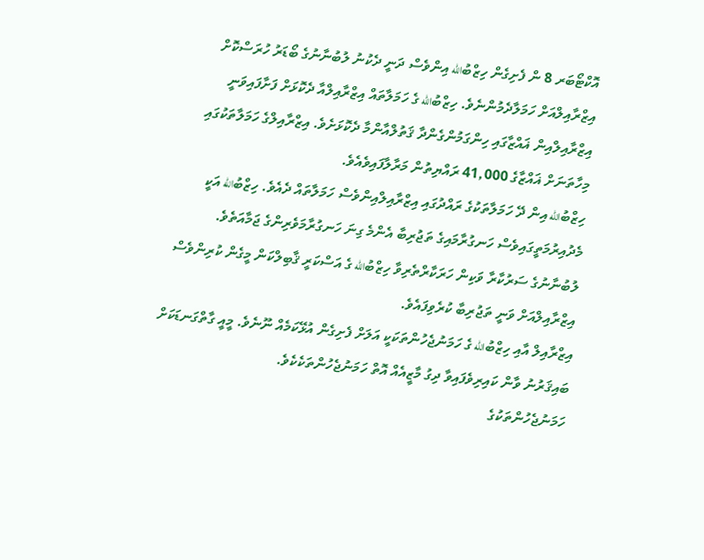އޮކްޓޯބަރ 8 ން ފެށިގެން ހިޒްބުالله އިންވެސް ދަނީ ދެކުނު ލުބުނާނުގެ ބޯޑަރު ހުރަސްކޮށް އިޒްރާއިލްއަށް ހަމަލާދެމުންނެވެ. ހިޒްބުالله ގެ ހަމަލާތައް އިޒްރާއިލްއާ ދެކޮޅަށް ފަށާފައިވަނީ އިޒްރާއިލްއިން ޣައްޒާގައި ހިންގަމުންގެންދާ ޤަތުލްއާންމާ ދެކޮޅަށެވެ. އިޒްރާއިލްގެ ހަމަލާތަކުގައި މިހާތަނަށް ޣައްޒާގެ 41,000 ރައްޔިތުން މަރާލާފައިވެއެވެ.
ހިޒްބުالله އިން ދޭ ހަމަލާތަކުގެ ރައްދުގައި އިޒްރާއިލްއިންވެސް ހަމަލާތައް ދެއެވެ. ހިޒްބުالله އަކީ މެދުއިރުމަތީގައިވެސް ހަނގުރާމައިގެ ތަޖުރިބާ އެންމެ ގިނަ ހަނގުރާމަވެރިންގެ ޖަމާއަތެވެ. ލުބުނާނުގެ ސަރުކާރާ ވަކިން ހަރަކާރްތެރިވާ ހިޒްބުالله ގެ އަސްކަރީ ޤާބިލްކަން މީގެން ކުރިންވެސް އިޒްރާއިލްއަށް ވަނީ ތަޖުރިބާ ކުރެވިފައެވެ.
އިޒްރާއިލް އާއި ހިޒްބުالله ގެ ހަމަނުޖެހުންތަކަކީ އަލަށް ފެށިގެން އުޅޭކަމެއް ނޫނެވެ. މީއީ ގާތްގަނޑަކަށް ބައިޤަރުނު ވާން ކައިރިވެފައިވާ ދިގު މާޒީއެއް އޮތް ހަމަނުޖެހުންތަކެކެވެ.
ހަމަނުޖެހުންތަކުގެ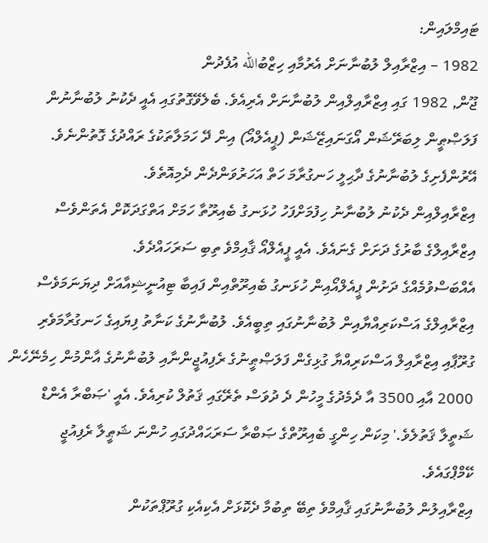ޓައިމްލައިން:
1982 – އިޒްރާއިލް ލުބުނާނަށް އެރުމާއި ހިޒްބުالله އުފެދުން
ޖޫން, 1982 ގައި އިޒްރާއިލްއިން ލުބުނާނަށް އެރިއެވެ. ބެލެވޭގޮތުގައި އެއީ ދެކުނު ލުބުނާނުން ފަލަޞްޠީން ލިބަރޭޝަން އޯގަނައިޒޭޝަން (ޕީއެލްއޯ) އިން ދޭ ހަމަލާތަކުގެ ރައްދުގެ ގޮތުންނެވެ. އޭރުންފެށިގެ ލުބުނާނުގެ ދާޙިލީ ހަނގުރާމަ ހަތް އަހަރުވަންދެން ދެމިއޮތެވެ.
އިޒްރާއިލްއިން ދެކުނު ލުބުނާނު ހިފުމަށްފަހު ހުޅަނގު ބެއިރޫތާ ހަމަށް އަތްގަދަކޮށް އެތަންވެސް އިޒްރާއިލްގެ ބާރުގެ ދަށަށް ގެނައެވެ. އެއީ ޕީއެލްއޯ ޤާއިމްވެ ތިބި ސަރަހައްދެވެ.
އެއްބަސްވުމެއްގެ ދަށުން ޕީއެލްއޯއިން ހުޅަނގު ބެއިރޫތްއިން ފައިބާ ޓިއުނީޝިއާއަށް ދިޔަނަމަވެސް އިޒްރާއިލްގެ އަސްކަރިއްޔާއިން ލުބުނާނުގައި ތިބީއެވެ. ލުބުނާނުގެ ކަނާތު ފިޔައިގެ ހަނގުރާމަވެރި ގުރޫޕާއި އިޒްރާއިލް އަސްކަރިއްޔާ ގުޅިގެން ފަލަޞްޠީނުގެ ރެފިއުޖީންނާއި ލުބުނާނުގެ އާންމުން ހިމެނޭހެން 2000 އާއި 3500 އާ ދެމެދުގެ މީހުން ދެ ދުވަސް ތެރޭގައި ޤަތުލް ކުރިއެވެ. އެއީ 'ޞަބްރާ އެންޑް ޝަތީލާ ޤަތުލެވެ.' މިކަން ހިންގީ ބެއިރޫތްގެ ޞަބްރާ ސަރަޙައްދުގައި ހުންނަ ޝަޠީލާ ރެފިއުޖީ ކޭމްޕްގައެވެ.
އިޒްރާއިލުން ލުބުނާނުގައި ޤާއިމްވެ ތިބޭ ތިބުމާ ދެކޮޅަށް އެކިއެކި ގުރޫޕްތަކުން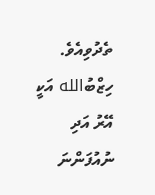ތެދުވިއެވެ. ހިޒްބުالله އަކީ އޭރު އަދި ނުއުފަންނަ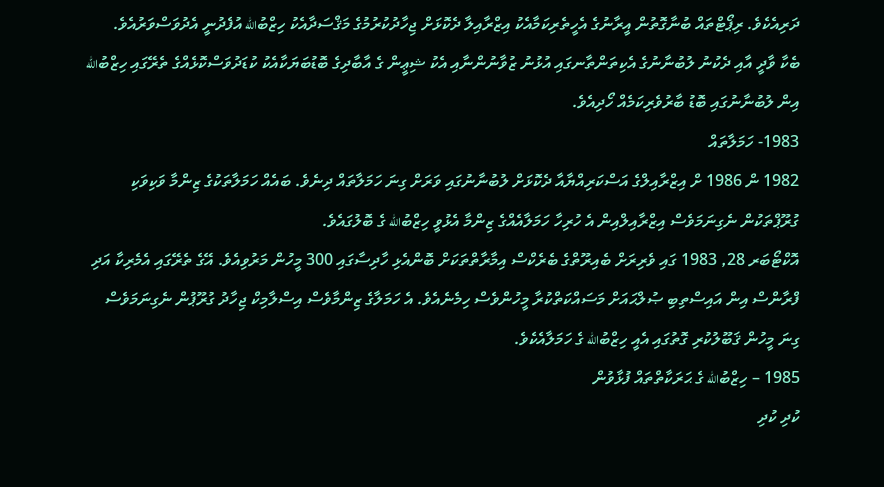ދަރިއެކެވެ. ރިޕޯޓްތައް ބުނާގޮތުން އީރާނުގެ އެހީތެރިކަމާއެކު އިޒްރާއިލާ ދެކޮޅަށް ޖިހާދުކުރުމުގެ މަޤްސަދާއެކު ހިޒްބުالله އުފެދުނީ އެދުވަސްވަރުއެވެ.
ބެކާ ވާދީ އާއި ދެކުނު ލުބުނާނުގެ އެކިތަންތާނގައި އުޅުނު ޒުވާނުންނާއި އެކު ޝިޢީން ގެ އާބާދިގެ ބޮޑުބަޔަކާއެކު ކުޑަދުވަސްކޮޅެއްގެ ތެރޭގައި ހިޒްބުالله  އިން ލުބުނާނުގައި ބޮޑު ބާރުވެރިކަމެއް ހޯދިއެވެ.
1983- ހަމަލާތައް
1982 ން 1986 ށް އިޒްރާއިލްގެ އަސްކަރިއްޔާއާ ދެކޮޅަށް ލުބުނާނުގައި ވަރަށް ގިނަ ހަމަލާތައް ދިނެވެ. ބައެއް ހަމަލާތަކުގެ ޒިންމާ ވަކިވަކި ގުރޫޕްތަކުން ނެގިނަމަވެސް އިޒްރާއިލްއިން އެ ހުރިހާ ހަމަލާއެއްގެ ޒިންމާ އެޅުވީ ހިޒްބުالله ގެ ބޮލުގައެވެ.
އޮކްޓޯބަރ 28, 1983 ގައި ވެރިރަށް ބެއިރޫތްގެ ބެރެކްސް އިމާރާތްތަކަށް ބޮންއެޅި ހާދިސާގައި 300 މީހުން މަރުވިއެވެ. އޭގެ ތެރޭގައި އެމެރިކާ އަދި ފްރާންސް އިން އައިސްތިބި ޞުލްޙައަށް މަސައްކަތްކުރާ މީހުންވެސް ހިމެނެއެވެ. އެ ހަމަލާގެ ޒިންމާވެސް އިސްލާމިކް ޖިހާދު ގުރޫޕުން ނެގިނަމަވެސް ގިނަ މީހުން ޤަބޫލުކުރި ގޮތުގައި އެއީ ހިޒްބުالله ގެ ހަމަލާއެކެވެ.
1985 – ހިޒްބުالله ގެ ޙަރަކާތްތައް ފުޅާވުން
ކުދި ކުދި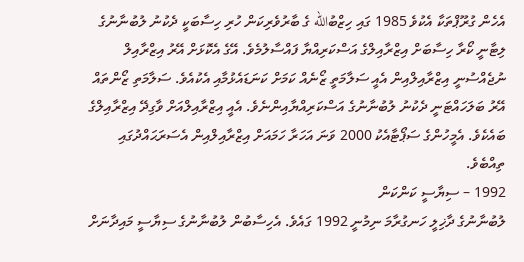އެހެން ގުރޫޕްތަކާ އެކުވެ 1985 ގައި ހިޒްބުالله ގެ ބާރުވެރިކަން ހުރި ހިސާބަކީ ދެކުނު ލުބުނާނުގެ ލިޓާނީ ކޯރާ ހިސާބަށް އިޒްރާއިލްގެ އަސްކަރިއްޔާ ފައްސާލުމެވެ. އޭގެ އެކޮޅަށް އޭރު އިޒްރާއިލް ނުޖެއްސުނީ އިޒްރާއިލްއިން އެއީ ސަލާމަތީ ޒޯނެއް ކަމަށް ކަނަޑައެޅުމާއި އެކުއެވެ. ސަލާމަތި ޒޯންތައް އޭރު ބަލަހައްޓަނީ ދެކުނު ލުބުނާނުގެ އަސްކަރިއްޔާއިންނެވެ. އެއީ އިޒްރާއިލްއަށް ވާގިދޭ އިޒްރާއިލްގެ ބައެކެވެ. އެމީހުންގެ ސަޕޯޓާއެކު 2000 ވަނަ އަހަރާ ހަމައަށް އިޒްރާއިލްއިން އެސަރަޙައްދުގައި ތިއްބެވެ.
1992 – ސިޔާސީ ކަންކަން
ލުބުނާނުގެ ދާޚިލީ ހަނގުރާމަ ނިމުނީ 1992 ގައެވެ. އެހިސާބުން ލުބުނާނުގެ ސިޔާސީ މައިދާނަށް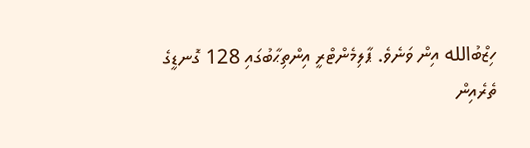ހިޒްބުالله އިން ވަނެވެ. ޕާލިމެންޓްރީ އިންތިޙާބުގައި 128 ގޮނޑީގެ ތެރެއިން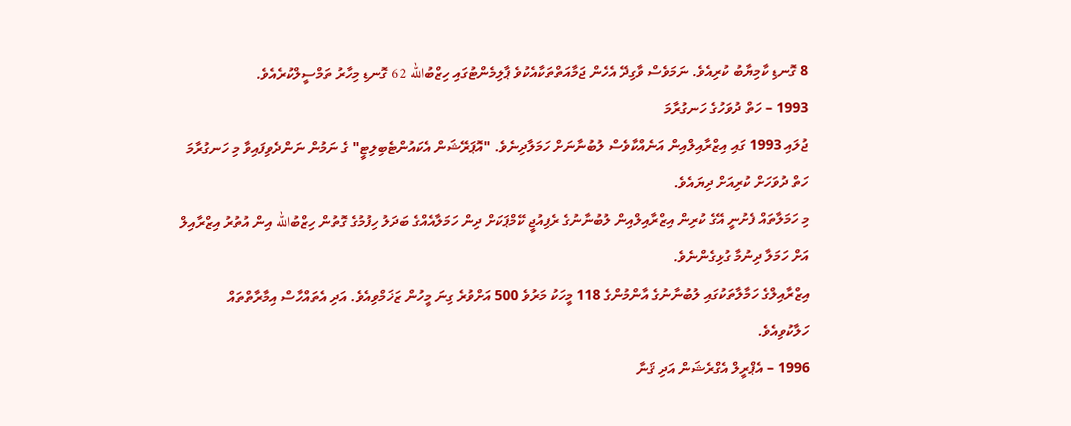8 ގޮނޑި ކާމިޔާބު ކުރިއެވެ. ނަމަވެސް ވާގިދޭ އެހެން ޖަމާއަތްތަކާއެކުވެ ޕާލިމެންޓުގައި ހިޒްބުالله 62 ގޮނޑި މިހާރު ތަމްސީލްކުރެއެވެ.
1993 – ހަތް ދުވަހުގެ ހަނގުރާމަ
ޖުލައި 1993 ގައި އިޒްރާއިލްއިން އަނެއްކާވެސް ލުބުނާނަށް ހަމަލާދިނެވެ. "އޮޕަރޭޝަން އެކައުންޓެބިލިޓީ" ގެ ނަމުން ނަންދެވިފައިވާ މި ހަނގުރާމަ ހަތް ދުވަހަށް ކުރިއަށް ދިޔައެވެ.
މި ހަމަލާތައް ފެށުނީ އޭގެ ކުރިން އިޒްރާއިލްއިން ލުބުނާނުގެ ރެފިއުޖީ ކޭމްޕަކަށް ދިން ހަމަލާއެއްގެ ބަދަލު ހިފުމުގެ ގޮތުން ހިޒްބުالله އިން އުތުރު އިޒްރާއިލް އަށް ހަމަލާ ދިނުމާ ގުޅިގެންނެވެ.
އިޒްރާއިލްގެ ހަމާލާތަކުގައި ލުބުނާނުގެ އާންމުންގެ 118 މީހަކު މަރުވެ 500 އަށްވުރެ ގިނަ މީހުން ޒަޚަމްވިއެވެ. އަދި އެތައްހާސް އިމާރާތްތައް ހަލާކުވިއެވެ.
1996 – އެޕްރީލް އެގްރެޝަން އަދި ޤަނާ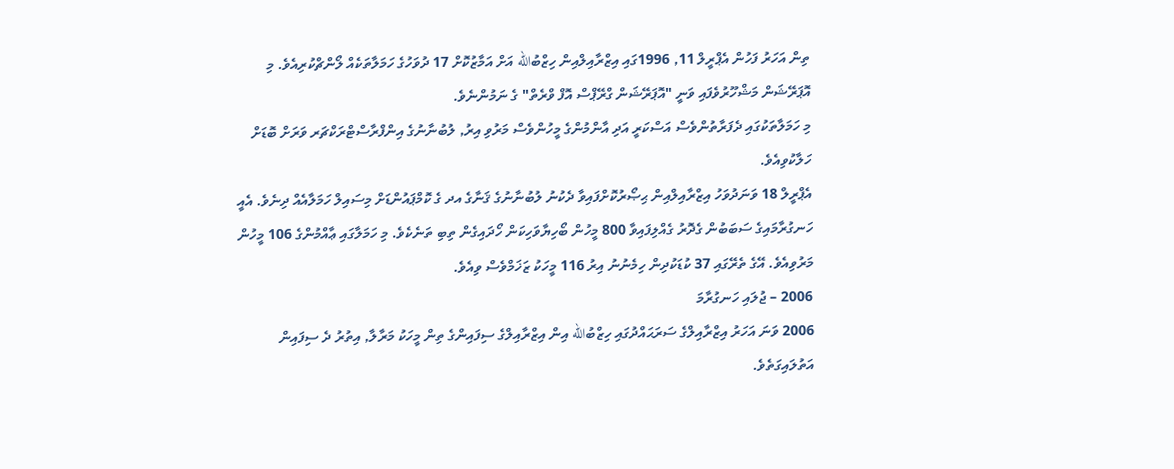ތިން އަހަރު ފަހުން އެޕްރީލް 11, 1996ގައި އިޒްރާއިލްއިން ހިޒްބުالله އަށް އަމާޒުކޮށް 17 ދުވަހުގެ ހަމަލާތަކެއް ލޯންޗްކުރިއެވެ. މި އޮޕަރޭޝަން މަޝްހޫރުވެފައި ވަނީ "އޮޕަރޭޝަން ގްރޭޕްސް އޮފް ވްރެތް" ގެ ނަމުންނެވެ.
މި ހަމަލާތަކުގައި ދެފަރާތުންވެސް އަސްކަރީ އަދި އާންމުންގެ މީހުންވެސް މަރުވި އިރު, ލުބުނާނުގެ އިންފްރާސްޓްރަކްޗަރ ވަރަށް ބޮޑަށް ހަލާކުވިއެވެ.
އެޕްރީލް 18 ވަނަދުވަހު އިޒްރާއިލްއިން ޙިޞޯރުކޮށްފައިވާ ދެކުނު ލުބުނާނުގެ ޤަނާގެ އދ ގެ ކޮމްޕައުންޑަށް މިސައިލް ހަމަލާއެއް ދިނެވެ. އެއީ ހަނގުރާމައިގެ ސަބަބުން ގެދޮރު ގެއްލިފައިވާ 800 މީހުން ބޯހިޔާވަހިކަން ހޯދައިގެން ތިބި ތަނެކެވެ. މި ހަމަލާގައި ޢާއްމުންގެ 106 މީހުން މަރުވިއެވެ. އޭގެ ތެރޭގައި 37 ކުޑަކުދިން ހިމެނުނު އިރު 116 މީހަކު ޒަޚަމްވެސް ވިއެވެ.
2006 – ޖުލައި ހަނގުރާމަ
2006 ވަނަ އަހަރު އިޒްރާއިލްގެ ސަރަޙައްދުގައި ހިޒްބުالله އިން އިޒްރާއިލްގެ ސިފައިންގެ ތިން މީހަކު މަރާލާ, އިތުރު ދެ ސިފައިން އަތުލައިގަތެވެ.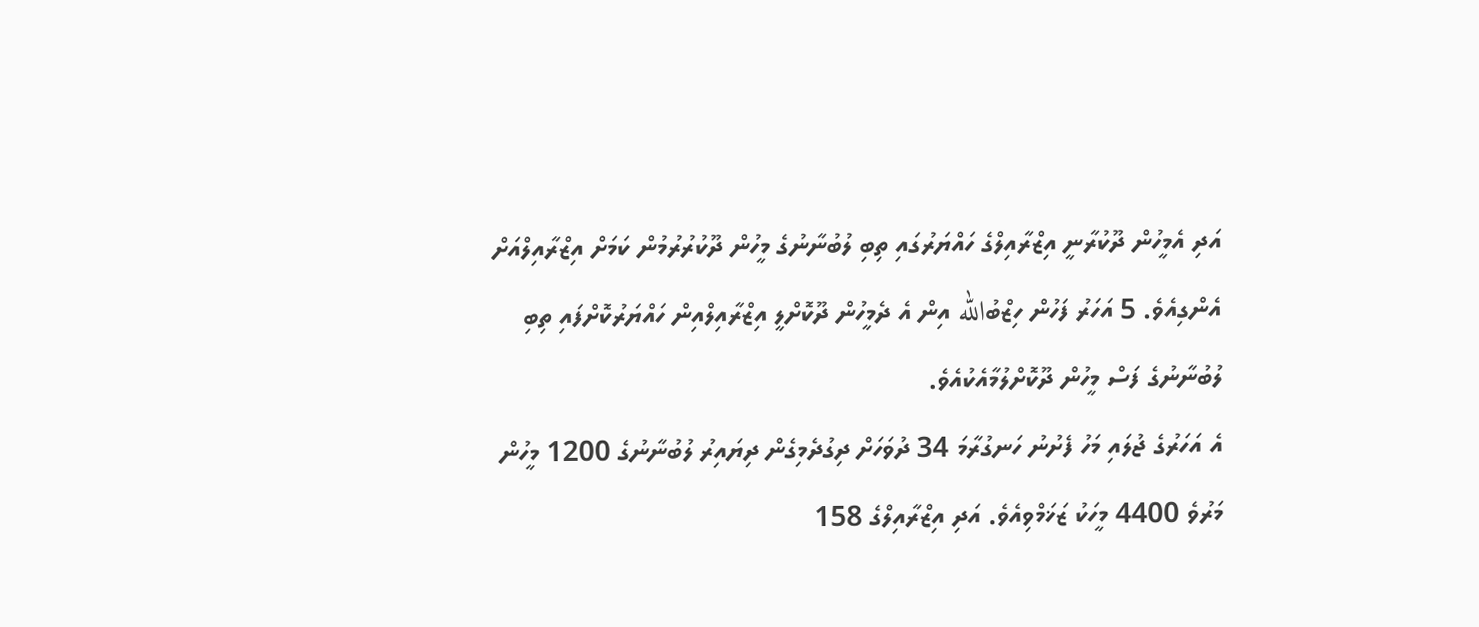އަދި އެމީހުން ދޫކުރާނީ އިޒްރާއިލްގެ ހައްޔަރުގައި ތިބި ލުބުނާނުގެ މީހުން ދޫކުރުރުމުން ކަމަށް އިޒްރާއިލްއަށް އެންގިއެވެ. 5 އަހަރު ފަހުން ހިޒްބުالله އިން އެ ދެމީހުން ދޫކޮށްލީ އިޒްރާއިލްއިން ހައްޔަރުކޮށްފައި ތިބި ލުބުނާނުގެ ފަސް މީހުން ދޫކޮށްލުމާއެކުއެވެ.
އެ އަހަރުގެ ޖުލައި މަހު ފެށުނު ހަނގުރާމަ 34 ދުވަހަށް ދިގުދެމިގެން ދިޔައިރު ލުބުނާނުގެ 1200 މީހުން މަރުވެ 4400 މީހަކު ޒަޚަމްވިއެވެ. އަދި އިޒްރާއިލްގެ 158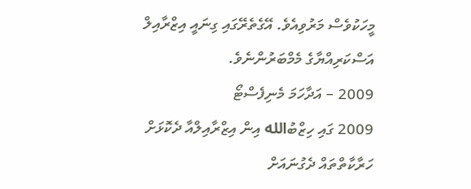މީހަކުވެސް މަރުވިއެވެ. އޭގެތެރޭގައި ގިނައީ އިޒްރާއިލް އަސްކަރިއްޔާގެ މެމްބަރުންނެވެ.
2009 – އަދާހަމަ މެނިފެސްޓޯ
2009 ގައި ހިޒްބުالله އިން އިޒްރާއިލްއާ ދެކޮޅަށް ހަރާކާތްތައް ދެގުނައަށް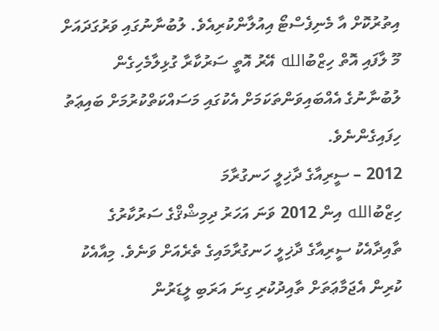އިތުރުކޮށް އާ މެނިފެސްޓޯ އިއުލާންކުރިއެވެ. ލުބުނާނުގައި ވަރުގަދައަށް މޫ ލާފައި އޮތް ހިޒްބުالله އޭރު އޮތީ ސަރުކާރާ ގުޅިލާމެހިގެން ލުބުނާނުގެ އެއްބައިވަންތަކަމަށް އެކުގައި މަސައްކަތްކުރުމަށް ބައިޢަތު ހިފައިގެންނެވެ.
2012 – ސީރިއާގެ ދާޚިލީ ހަނގުރާމަ
ހިޒްބުالله އިން 2012 ވަނަ އަހަރު ދިމިޝްޤްގެ ސަރުކާރުގެ ތާއިދާއެކު ސީރިއާގެ ދާޚިލީ ހަނގުރާމައިގެ ތެރެއަށް ވަނެވެ. މިއާއެކު ކުރިން އެޖަމާޢަތަށް ތާއިދުކުރި ގިނަ އަރަބި ލީޑަރުން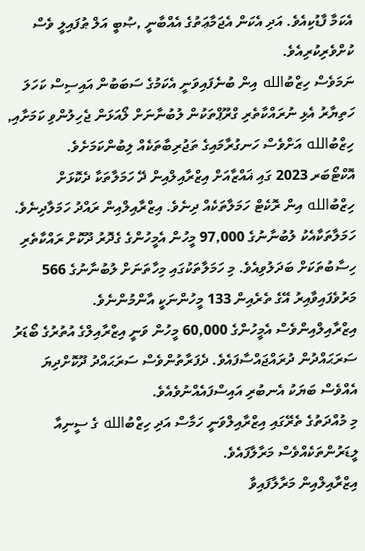އެކަމާ ފާޑުކިއެވެ. އަދި އެކަން އެޖަމާޢަތުގެ އެއްބާނީ ,ޞުބީ އަލް ޠުފައިލީ ވެސް ކުށްވެރިކުރިއެވެ.
ނަމަވެސް ހިޒްބުالله އިން ބުނެފައިވަނީ އެކަމުގެ ސަބަބުން އައިސިސް ކަހަލަ ހަތިޔާރު އެޅި ނުރައްކާތެރި ގްރޫޕްތަކުން ލުބުނާނަށް ލޯއަޅަން ޖެހިލުންވި ކަމަށާއި, ހިޒްބުالله އަށްވެސް ހަނގުރާމައިގެ ތަޖުރިބާތަކެއް ލިބުންކަމަށެވެ.
އޮކްޓޯބަރ 2023 ގައި ޣައްޒާއަށް އިޒްރާއިލްއިން ދޭ ހަމަލާތަކާ ދެކޮޅަށް ހިޒްބުالله އިން ރޮކެޓް ހަމަލާތަކެއް ދިނެވެ. އިޒްރާއިލްއިން ރައްދު ހަމަލާދިނެވެ. ހަމަލާތަކާއެކު ލުބުނާނުގެ 97,000 މީހުން އެމީހުންގެ ގެދޮރު ދޫކޮށް ރައްކާތެރި ހިސާބުތަކަށް ބަދަލުވިއެވެ. މި ހަމަލާތަކުގައި މިހާތަނަށް ލުބުނާނުގެ 566 މަރުވެފައިވާއިރު އޭގެ ތެރެއިން 133 މީހުންނަކީ އާންމުންނެވެ.
އިޒްރާއިލްއިންވެސް އެމީހުންގެ 60,000 މީހުން ވަނީ އިޒްރާއިލްގެ އުތުރުގެ ބޯޑަރު ސަރަޙައްދުން ދުރައްޖައްސާފައެވެ. ދެފަރާތުންވެސް ސަރަޙައްދު ދޫކޮށްދިޔަ އެއްވެސް ބަޔަކު އެނބުރި އައިސްފައެއްނުވެއެވެ.
މި މުއްދަތުގެ ތެރޭގައި އިޒްރާއިލްވަނީ ހަމާސް އަދި ހިޒްބުالله ގެ ސީނިއާ ލީޑަރުންތަކެއްވެސް މަރާލާފައެވެ.
އިޒްރާއިލްއިން މަރާލާފައިވާ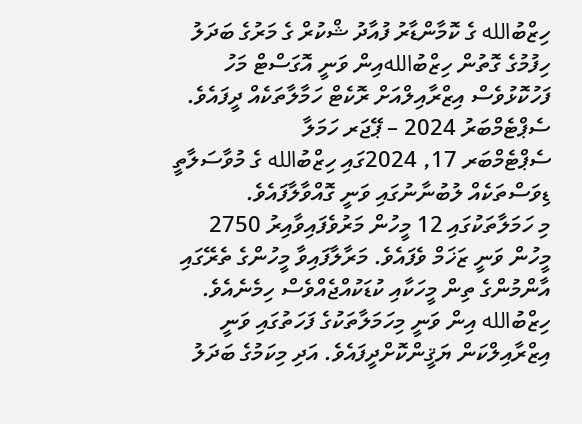ހިޒްބުالله ގެ ކޮމާންޑާރު ފުއާދު ޝްކުރް ގެ މަރުގެ ބަދަލު ހިފުމުގެ ގޮތުން ހިޒްބުاللهއިން ވަނީ އޮގަސްޓް މަހު ފަހުކޮޅުވެސް އިޒްރާއިލްއަށް ރޮކެޓް ހަމާލާތަކެއް ދީފައެވެ.
ސެޕްޓެމްބަރު 2024 – ޕޭޖަރ ހަމަލާ
ސެޕްޓެމްބަރ 17, 2024ގައި ހިޒްބުالله ގެ މުވާސަލާތީ ޑިވަސްތަކެއް ލުބުނާނުގައި ވަނީ ގޮއްވާލާފައެވެ.
މި ހަމަލާތަކުގައި 12 މީހުން މަރުވެފައިވާއިރު 2750 މީހުން ވަނީ ޒަޚަމް ވެފައެވެ. މަރާލާފައިވާ މީހުންގެ ތެރޭގައި އާންމުންގެ ތިން މީހަކާއި ކުޑަކުއްޖެއްވެސް ހިމެނެއެވެ.
ހިޒްބުالله އިން ވަނީ މިހަމަލާތަކުގެ ފަހަތުގައި ވަނީ އިޒްރާއިލްކަން ޔަޤީންކޮށްދީފައެވެ. އަދި މިކަމުގެ ބަދަލު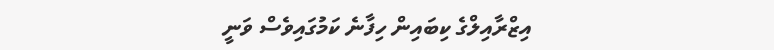އިޒްރާއިލްގެ ކިބައިން ހިފާނެ ކަމުގައިވެސް ވަނީ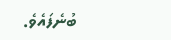ބުނެފައެވެ.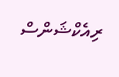ރިއެކްޝަންސް